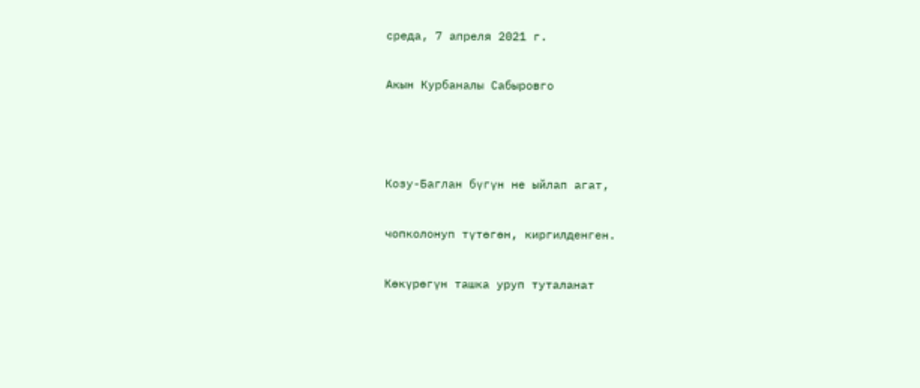среда, 7 апреля 2021 г.

Акын Курбаналы Сабыровго



Козу-Баглан бүгүн не ыйлап агат,

чопколонуп түтөгөн, киргилденген.

Көкүрөгүн ташка уруп туталанат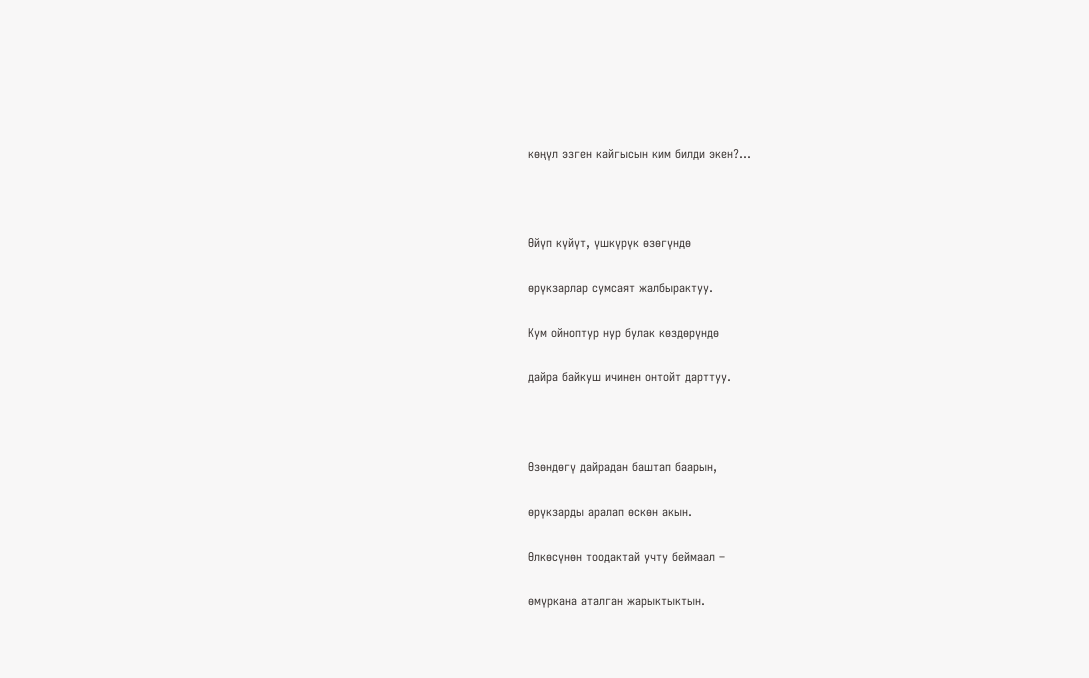көңүл эзген кайгысын ким билди экен?...



Өйүп күйүт, үшкүрүк өзөгүндө

өрүкзарлар сумсаят жалбырактуу.

Кум ойноптур нур булак көздөрүндө

дайра байкуш ичинен онтойт дарттуу.



Өзөндөгү дайрадан баштап баарын,

өрүкзарды аралап өскөн акын.

Өлкөсүнөн тоодактай учту беймаал –

өмүркана аталган жарыктыктын.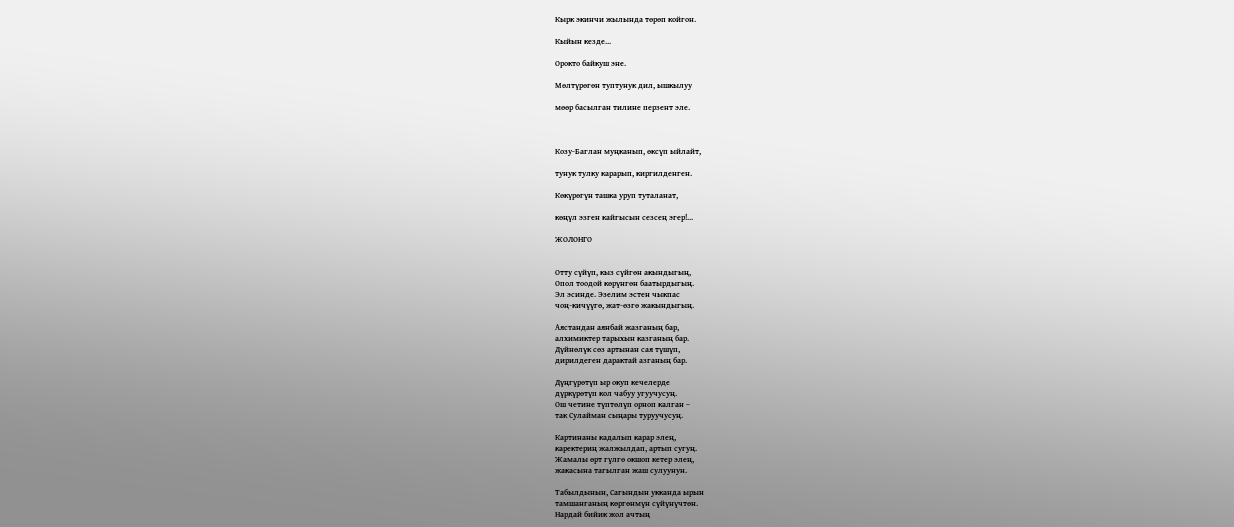Кырк экинчи жылында төрөп койгон.

Кыйын кезде...

Орокто байкуш эне.

Мөлтүрөгөн туптунук дил, ышкылуу

мөөр басылган тилине перзент эле.



Козу-Баглан муңканып, өксүп ыйлайт,

тунук тулку карарып, киргилденген.

Көкүрөгүн ташка уруп туталанат,

көңүл эзген кайгысын сезсең эгер!...

ЖОЛОНГО


Отту сүйүп, кыз сүйгөн акындыгың,
Опол тоодой көрүнгөн баатырдыгың.
Эл эсинде. Эзелим эстен чыкпас
чоң-кичүүгө, жат-өзгө жакындыгың.

Аястандан аянбай жазганың бар,
алхимиктер тарыхын казганың бар.
Дүйнөлүк сөз артынан сая түшүп,
дирилдеген дарактай азганың бар.

Дүңгүрөтүп ыр окуп кечелерде
дүркүрөтүп кол чабуу угуучусуң.
Ош четине түптөлүп орноп калган –
так Сулайман сыңары туруучусуң.

Картинаны кадалып карар элең,
каректериң жалжылдап, артып сугуң.
Жамалы өрт гүлгө окшоп кетер элең,
жакасына тагылган жаш сулуунун.

Табылдынын, Сагындын укканда ырын
тамшанганың көргөнмүн сүйүнүчтөн.
Нардай бийик жол ачтың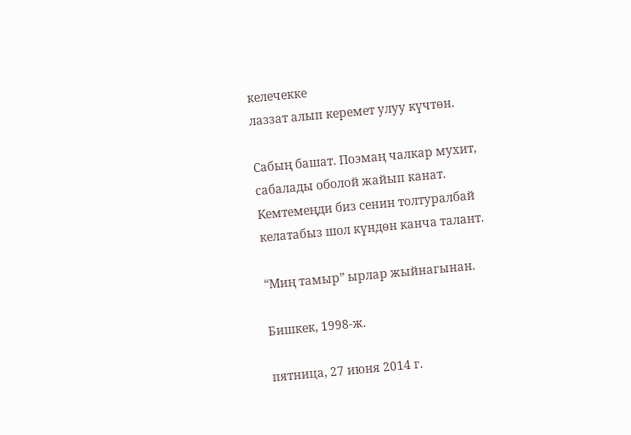келечекке
лаззат алып керемет улуу күчтөн.

Сабың башат. Поэмаң чалкар мухит,
сабалады оболой жайып канат.
Кемтемеңди биз сенин толтуралбай
келатабыз шол күндөн канча талант.

“Миң тамыр” ырлар жыйнагынан.

Бишкек, 1998-ж.

пятница, 27 июня 2014 г.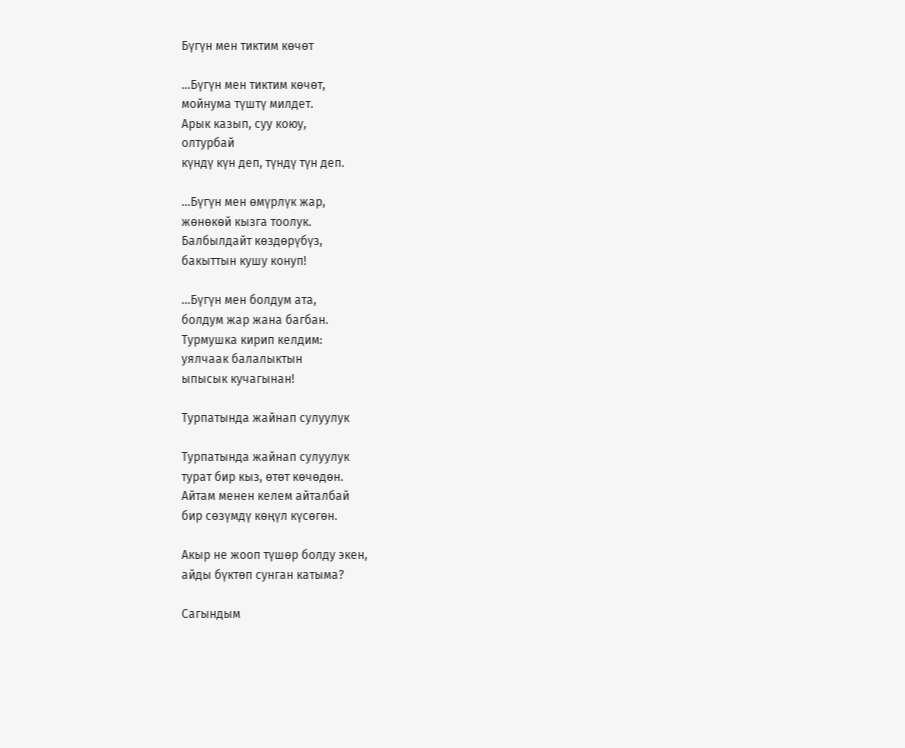Бүгүн мен тиктим көчөт

...Бүгүн мен тиктим көчөт,
мойнума түштү милдет.
Арык казып, суу коюу,
олтурбай
күндү күн деп, түндү түн деп.

...Бүгүн мен өмүрлүк жар,
жөнөкөй кызга тоолук.
Балбылдайт көздөрүбүз,
бакыттын кушу конуп!

...Бүгүн мен болдум ата,
болдум жар жана багбан.
Турмушка кирип келдим:
уялчаак балалыктын
ыпысык кучагынан!

Турпатында жайнап сулуулук

Турпатында жайнап сулуулук
турат бир кыз, өтөт көчөдөн.
Айтам менен келем айталбай
бир сөзүмдү көңүл күсөгөн.

Акыр не жооп түшөр болду экен,
айды бүктөп сунган катыма?

Сагындым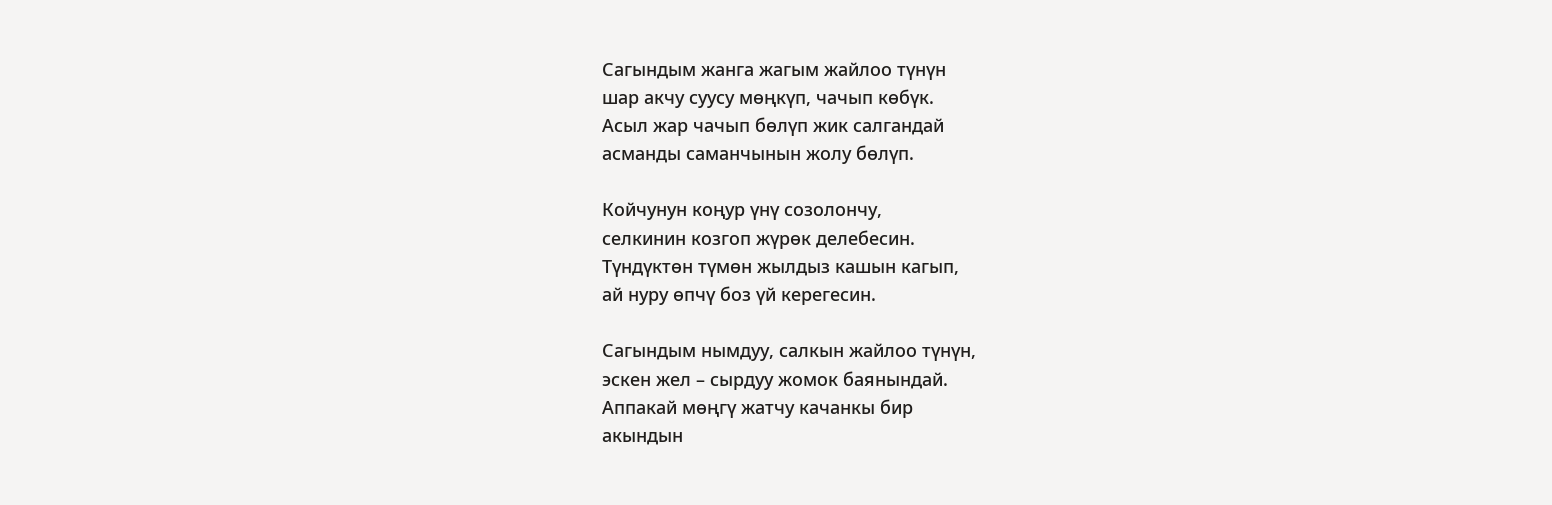Сагындым жанга жагым жайлоо түнүн
шар акчу суусу мөңкүп, чачып көбүк.
Асыл жар чачып бөлүп жик салгандай
асманды саманчынын жолу бөлүп.

Койчунун коңур үнү созолончу,
селкинин козгоп жүрөк делебесин.
Түндүктөн түмөн жылдыз кашын кагып,
ай нуру өпчү боз үй керегесин.

Сагындым нымдуу, салкын жайлоо түнүн,
эскен жел – сырдуу жомок баянындай.
Аппакай мөңгү жатчу качанкы бир
акындын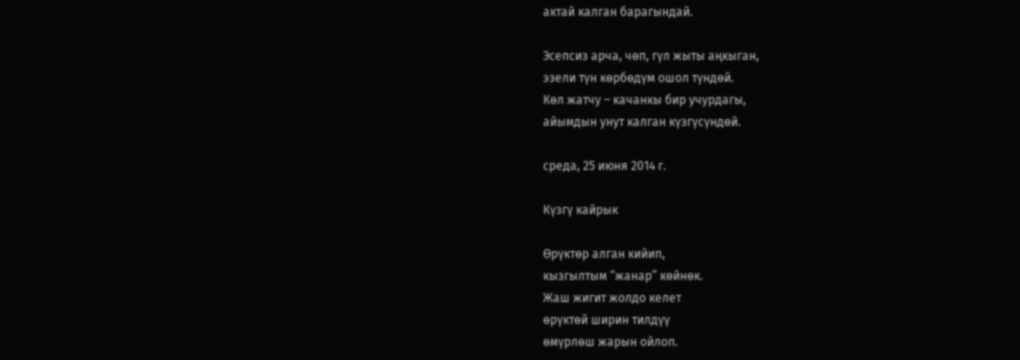актай калган барагындай.

Эсепсиз арча, чөп, гүл жыты аңкыган,
эзели түн көрбөдүм ошол түндөй.
Көл жатчу – качанкы бир учурдагы,
айымдын унут калган күзгүсүндөй.

среда, 25 июня 2014 г.

Күзгү кайрык

Өрүктөр алган кийип,
кызгылтым “жанар” көйнөк.
Жаш жигит жолдо келет
өрүктөй ширин тилдүү
өмүрлөш жарын ойлоп.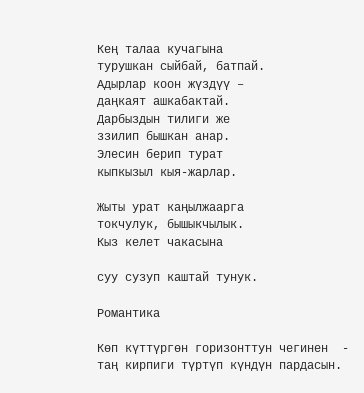Кең талаа кучагына
турушкан сыйбай, батпай.
Адырлар коон жүздүү –
даңкаят ашкабактай.
Дарбыздын тилиги же
ззилип бышкан анар.
Элесин берип турат
кыпкызыл кыя-жарлар.

Жыты урат каңылжаарга
токчулук, бышыкчылык.
Кыз келет чакасына

суу сузуп каштай тунук.

Романтика

Көп күттүргөн горизонттун чегинен  -
таң кирпиги түртүп күндүн пардасын.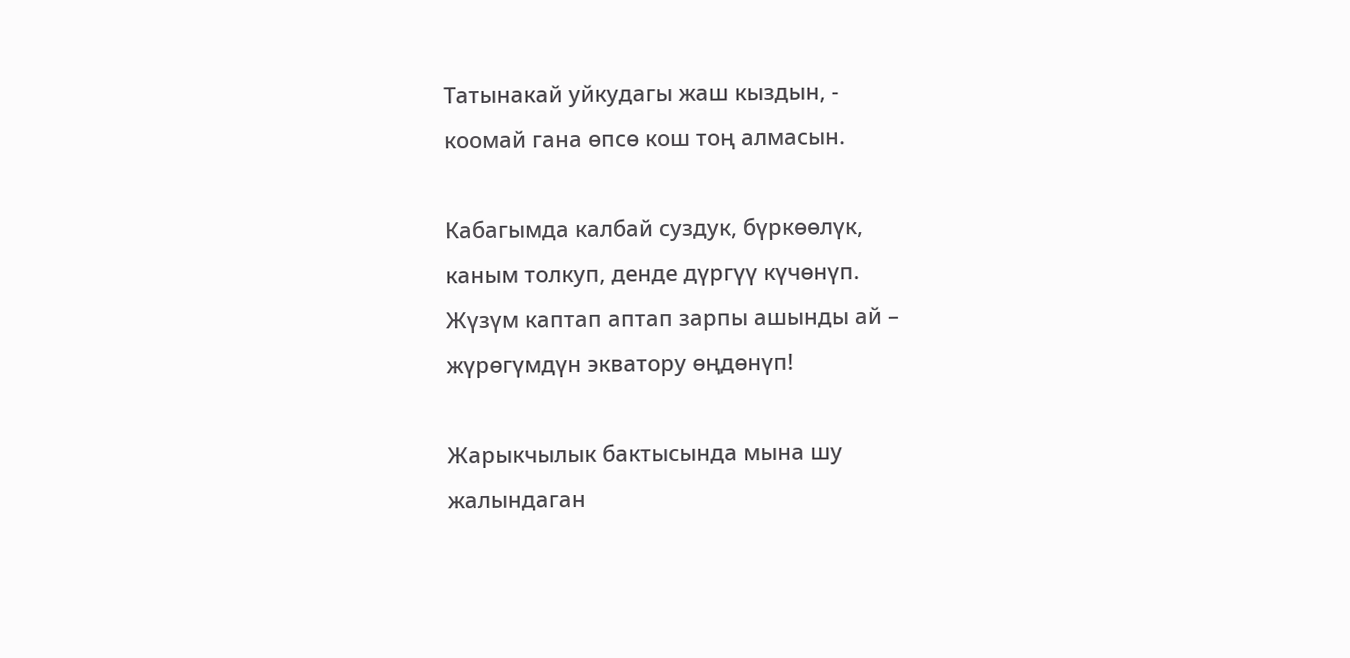Татынакай уйкудагы жаш кыздын, -
коомай гана өпсө кош тоң алмасын.

Кабагымда калбай суздук, бүркөөлүк,
каным толкуп, денде дүргүү күчөнүп.
Жүзүм каптап аптап зарпы ашынды ай –
жүрөгүмдүн экватору өңдөнүп!

Жарыкчылык бактысында мына шу
жалындаган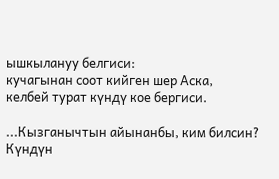ышкылануу белгиси:
кучагынан соот кийген шер Аска,
келбей турат күндү кое бергиси.

...Кызганычтын айынанбы, ким билсин?
Күндүн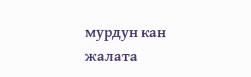мурдун кан жалата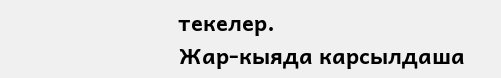текелер.
Жар-кыяда карсылдаша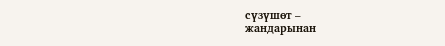сүзүшөт –
жандарынан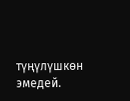түңүлүшкөн эмедей.